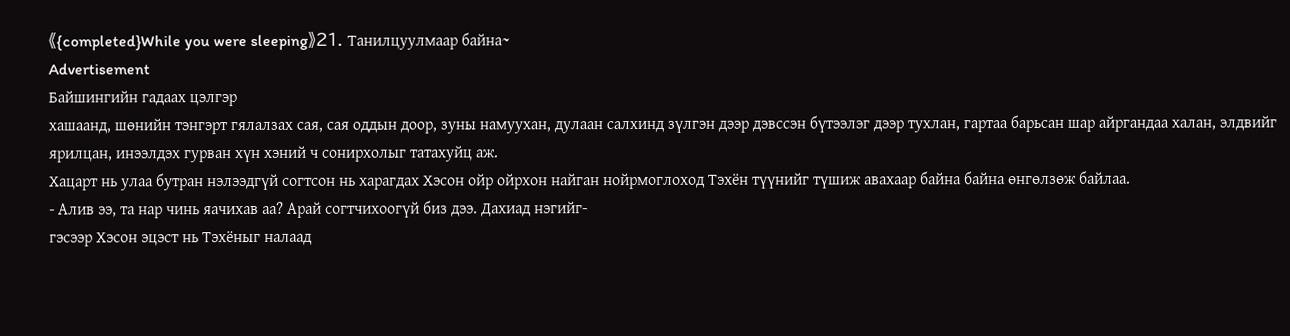《{completed}While you were sleeping》21. Танилцуулмаар байна~
Advertisement
Байшингийн гадаах цэлгэр
хашаанд, шөнийн тэнгэрт гялалзах сая, сая оддын доор, зуны намуухан, дулаан салхинд зүлгэн дээр дэвссэн бүтээлэг дээр тухлан, гартаа барьсан шар айргандаа халан, элдвийг ярилцан, инээлдэх гурван хүн хэний ч сонирхолыг татахуйц аж.
Хацарт нь улаа бутран нэлээдгүй согтсон нь харагдах Хэсон ойр ойрхон найган нойрмоглоход Тэхён түүнийг түшиж авахаар байна байна өнгөлзөж байлаа.
- Алив ээ, та нар чинь яачихав аа? Арай согтчихоогүй биз дээ. Дахиад нэгийг-
гэсээр Хэсон эцэст нь Тэхёныг налаад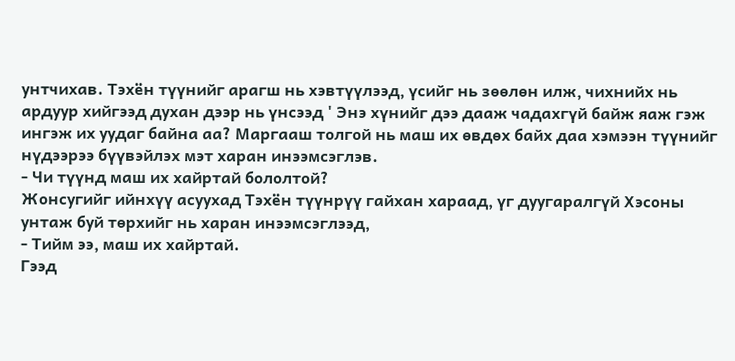унтчихав. Тэхён түүнийг арагш нь хэвтүүлээд, үсийг нь зөөлөн илж, чихнийх нь ардуур хийгээд духан дээр нь үнсээд ' Энэ хүнийг дээ дааж чадахгүй байж яаж гэж ингэж их уудаг байна аа? Маргааш толгой нь маш их өвдөх байх даа хэмээн түүнийг нүдээрээ бүүвэйлэх мэт харан инээмсэглэв.
- Чи түүнд маш их хайртай бололтой?
Жонсугийг ийнхүү асуухад Тэхён түүнрүү гайхан хараад, үг дуугаралгүй Хэсоны унтаж буй төрхийг нь харан инээмсэглээд,
- Тийм ээ, маш их хайртай.
Гээд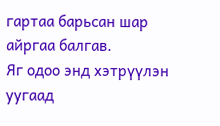гартаа барьсан шар айргаа балгав.
Яг одоо энд хэтрүүлэн уугаад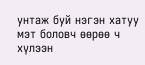унтаж буй нэгэн хатуу мэт боловч өөрөө ч хүлээн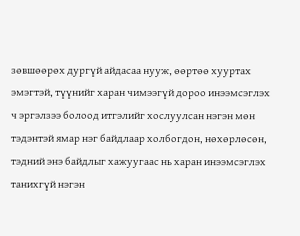зөвшөөрөх дургүй айдасаа нууж, өөртөө хууртах эмэгтэй, түүнийг харан чимээгүй дороо инээмсэглэх ч эргэлзээ болоод итгэлийг хослуулсан нэгэн мөн тэдэнтэй ямар нэг байдлаар холбогдон, нөхөрлөсөн, тэдний энэ байдлыг хажуугаас нь харан инээмсэглэх танихгүй нэгэн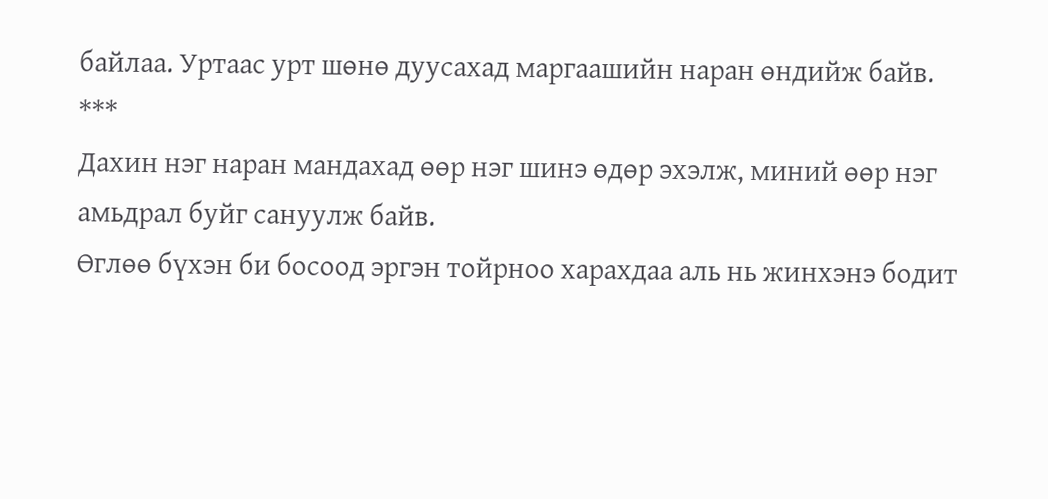байлаа. Уртаас урт шөнө дуусахад маргаашийн наран өндийж байв.
***
Дахин нэг наран мандахад өөр нэг шинэ өдөр эхэлж, миний өөр нэг амьдрал буйг сануулж байв.
Өглөө бүхэн би босоод эргэн тойрноо харахдаа аль нь жинхэнэ бодит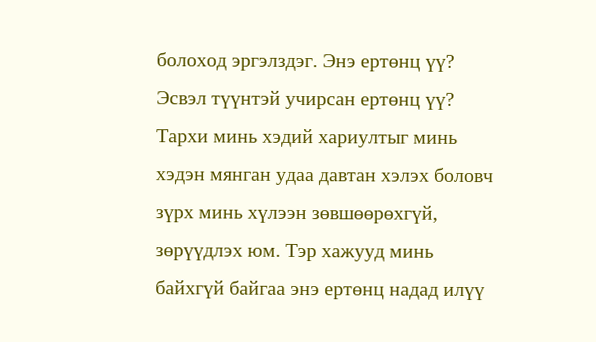болоход эргэлздэг. Энэ ертөнц үү? Эсвэл түүнтэй учирсан ертөнц үү?
Тархи минь хэдий хариултыг минь хэдэн мянган удаа давтан хэлэх боловч зүрх минь хүлээн зөвшөөрөхгүй, зөрүүдлэх юм. Тэр хажууд минь байхгүй байгаа энэ ертөнц надад илүү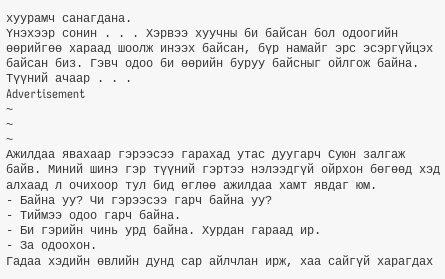хуурамч санагдана.
Үнэхээр сонин . . . Хэрвээ хуучны би байсан бол одоогийн өөрийгөө хараад шоолж инээх байсан, бүр намайг эрс эсэргүйцэх байсан биз. Гэвч одоо би өөрийн буруу байсныг ойлгож байна. Түүний ачаар . . .
Advertisement
~
~
~
Ажилдаа явахаар гэрээсээ гарахад утас дуугарч Суюн залгаж байв. Миний шинэ гэр түүний гэртээ нэлээдгүй ойрхон бөгөөд хэд алхаад л очихоор тул бид өглөө ажилдаа хамт явдаг юм.
- Байна уу? Чи гэрээсээ гарч байна уу?
- Тиймээ одоо гарч байна.
- Би гэрийн чинь урд байна. Хурдан гараад ир.
- За одоохон.
Гадаа хэдийн өвлийн дунд сар айлчлан ирж, хаа сайгүй харагдах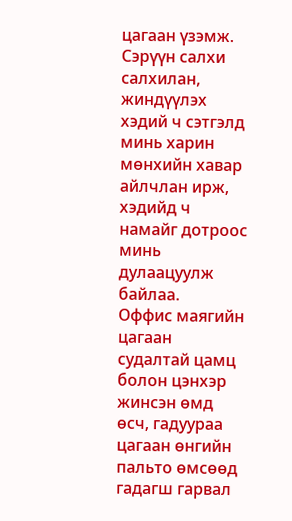цагаан үзэмж. Сэрүүн салхи салхилан, жиндүүлэх хэдий ч сэтгэлд минь харин мөнхийн хавар айлчлан ирж, хэдийд ч намайг дотроос минь дулаацуулж байлаа.
Оффис маягийн цагаан судалтай цамц болон цэнхэр жинсэн өмд өсч, гадуураа цагаан өнгийн пальто өмсөөд гадагш гарвал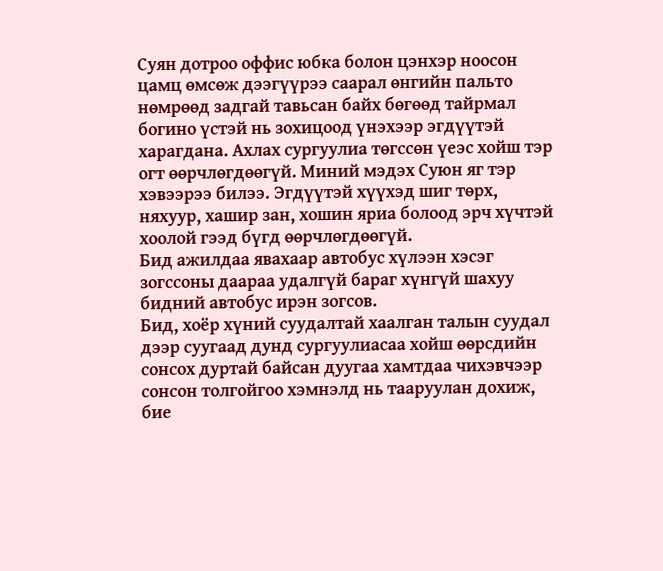Суян дотроо оффис юбка болон цэнхэр ноосон цамц өмсөж дээгүүрээ саарал өнгийн пальто нөмрөөд задгай тавьсан байх бөгөөд тайрмал богино үстэй нь зохицоод үнэхээр эгдүүтэй харагдана. Ахлах сургуулиа төгссөн үеэс хойш тэр огт өөрчлөгдөөгүй. Миний мэдэх Суюн яг тэр хэвээрээ билээ. Эгдүүтэй хүүхэд шиг төрх, няхуур, хашир зан, хошин яриа болоод эрч хүчтэй хоолой гээд бүгд өөрчлөгдөөгүй.
Бид ажилдаа явахаар автобус хүлээн хэсэг зогссоны даараа удалгүй бараг хүнгүй шахуу бидний автобус ирэн зогсов.
Бид, хоёр хүний суудалтай хаалган талын суудал дээр суугаад дунд сургуулиасаа хойш өөрсдийн сонсох дуртай байсан дуугаа хамтдаа чихэвчээр сонсон толгойгоо хэмнэлд нь тааруулан дохиж, бие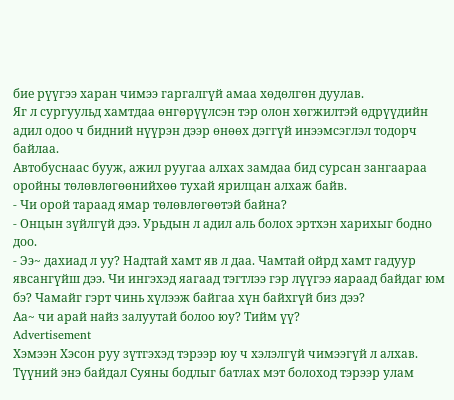бие рүүгээ харан чимээ гаргалгүй амаа хөдөлгөн дуулав.
Яг л сургуульд хамтдаа өнгөрүүлсэн тэр олон хөгжилтэй өдрүүдийн адил одоо ч бидний нүүрэн дээр өнөөх дэггүй инээмсэглэл тодорч байлаа.
Автобуснаас бууж, ажил руугаа алхах замдаа бид сурсан зангаараа оройны төлөвлөгөөнийхөө тухай ярилцан алхаж байв.
- Чи орой тараад ямар төлөвлөгөөтэй байна?
- Онцын зүйлгүй дээ. Урьдын л адил аль болох эртхэн харихыг бодно доо.
- Ээ~ дахиад л уу? Надтай хамт яв л даа. Чамтай ойрд хамт гадуур явсангүйш дээ. Чи ингэхэд яагаад тэгтлээ гэр лүүгээ яараад байдаг юм бэ? Чамайг гэрт чинь хүлээж байгаа хүн байхгүй биз дээ?
Аа~ чи арай найз залуутай болоо юу? Тийм үү?
Advertisement
Хэмээн Хэсон руу зүтгэхэд тэрээр юу ч хэлэлгүй чимээгүй л алхав. Түүний энэ байдал Суяны бодлыг батлах мэт болоход тэрээр улам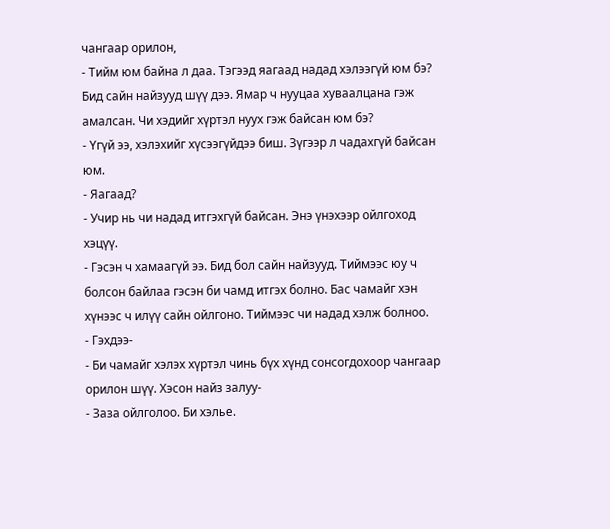чангаар орилон,
- Тийм юм байна л даа. Тэгээд яагаад надад хэлээгүй юм бэ? Бид сайн найзууд шүү дээ. Ямар ч нууцаа хуваалцана гэж амалсан. Чи хэдийг хүртэл нуух гэж байсан юм бэ?
- Үгүй ээ, хэлэхийг хүсээгүйдээ биш. Зүгээр л чадахгүй байсан юм.
- Яагаад?
- Учир нь чи надад итгэхгүй байсан. Энэ үнэхээр ойлгоход хэцүү.
- Гэсэн ч хамаагүй ээ. Бид бол сайн найзууд. Тиймээс юу ч болсон байлаа гэсэн би чамд итгэх болно. Бас чамайг хэн хүнээс ч илүү сайн ойлгоно. Тиймээс чи надад хэлж болноо.
- Гэхдээ-
- Би чамайг хэлэх хүртэл чинь бүх хүнд сонсогдохоор чангаар орилон шүү. Хэсон найз залуу-
- Заза ойлголоо. Би хэлье.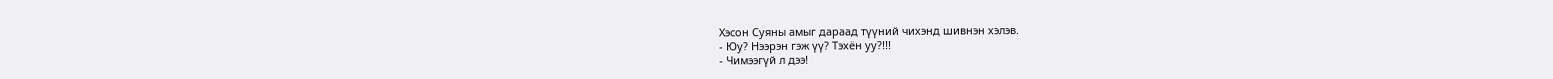Хэсон Суяны амыг дараад түүний чихэнд шивнэн хэлэв.
- Юу? Нээрэн гэж үү? Тэхён уу?!!!
- Чимээгүй л дээ!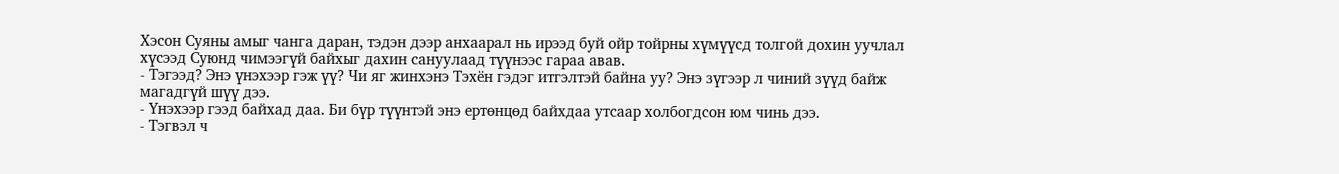Хэсон Суяны амыг чанга даран, тэдэн дээр анхаарал нь ирээд буй ойр тойрны хүмүүсд толгой дохин уучлал хүсээд Суюнд чимээгүй байхыг дахин сануулаад түүнээс гараа авав.
- Тэгээд? Энэ үнэхээр гэж үү? Чи яг жинхэнэ Тэхён гэдэг итгэлтэй байна уу? Энэ зүгээр л чиний зүүд байж магадгүй шүү дээ.
- Үнэхээр гээд байхад даа. Би бүр түүнтэй энэ ертөнцөд байхдаа утсаар холбогдсон юм чинь дээ.
- Тэгвэл ч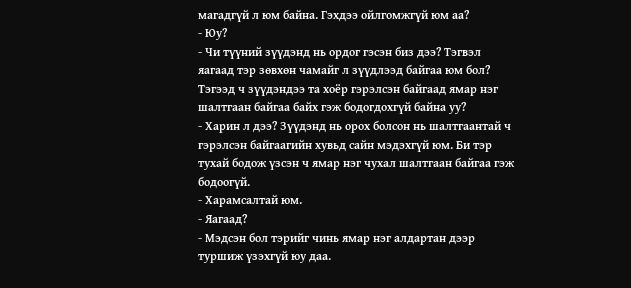магадгүй л юм байна. Гэхдээ ойлгомжгүй юм аа?
- Юу?
- Чи түүний зүүдэнд нь ордог гэсэн биз дээ? Тэгвэл яагаад тэр зөвхөн чамайг л зүүдлээд байгаа юм бол? Тэгээд ч зүүдэндээ та хоёр гэрэлсэн байгаад ямар нэг шалтгаан байгаа байх гэж бодогдохгүй байна уу?
- Харин л дээ? Зүүдэнд нь орох болсон нь шалтгаантай ч гэрэлсэн байгаагийн хувьд сайн мэдэхгүй юм. Би тэр тухай бодож үзсэн ч ямар нэг чухал шалтгаан байгаа гэж бодоогүй.
- Харамсалтай юм.
- Яагаад?
- Мэдсэн бол тэрийг чинь ямар нэг алдартан дээр туршиж үзэхгүй юу даа.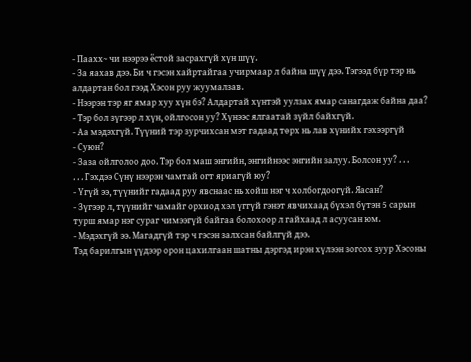- Паахх~ чи нээрээ ёстой засрахгүй хүн шүү.
- За яахав дээ. Би ч гэсэн хайртайгаа учирмаар л байна шүү дээ. Тэгээд бүр тэр нь алдартан бол гээд Хэсон руу жуумалзав.
- Нээрэн тэр яг ямар хуу хүн бэ? Алдартай хүнтэй уулзах ямар санагдаж байна даа?
- Тэр бол зүгээр л хүн, ойлгосон уу? Хүнээс ялгаатай зүйл байхгүй.
- Аа мэдэхгүй. Түүний тэр зурчихсан мэт гадаад төрх нь лав хүнийх гэхээргүй
- Суюн?
- Заза ойлголоо доо. Тэр бол маш энгийн, энгийнээс энгийн залуу. Болсон уу? . . .
. . . Гэхдээ Сүнү нээрэн чамтай огт яриагүй юу?
- Үгүй ээ, түүнийг гадаад руу явснаас нь хойш нэг ч холбогдоогүй. Яасан?
- Зүгээр л, түүнийг чамайг орхиод хэл үггүй гэнэт явчихаад бүхэл бүтэн 5 сарын турш ямар нэг сураг чимээгүй байгаа болохоор л гайхаад л асуусан юм.
- Мэдэхгүй ээ. Магадгүй тэр ч гэсэн залхсан байлгүй дээ.
Тэд барилгын үүдээр орон цахилгаан шатны дэргэд ирэн хүлээн зогсох зуур Хэсоны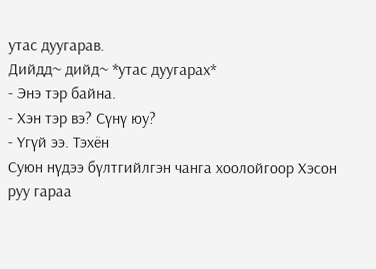утас дуугарав.
Дийдд~ дийд~ *утас дуугарах*
- Энэ тэр байна.
- Хэн тэр вэ? Сүнү юу?
- Үгүй ээ. Тэхён
Суюн нүдээ бүлтгийлгэн чанга хоолойгоор Хэсон руу гараа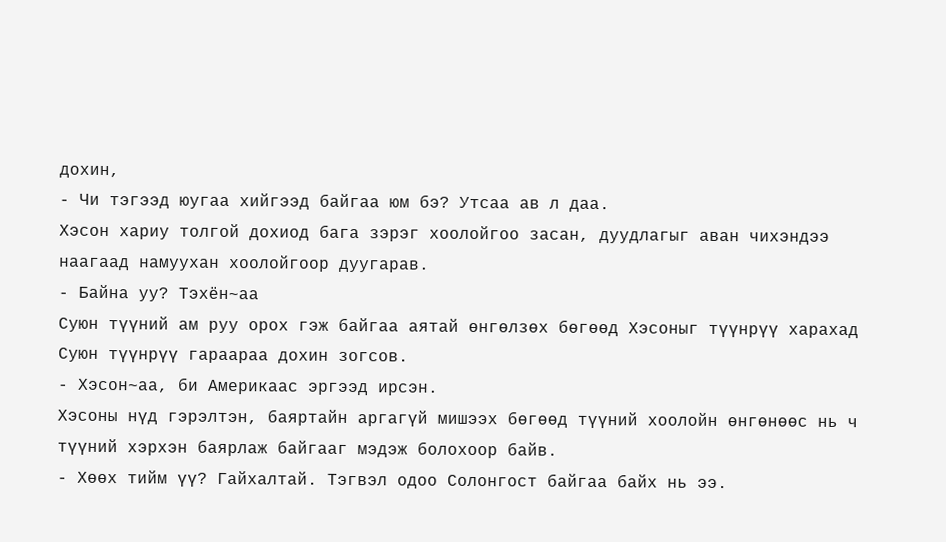дохин,
- Чи тэгээд юугаа хийгээд байгаа юм бэ? Утсаа ав л даа.
Хэсон хариу толгой дохиод бага зэрэг хоолойгоо засан, дуудлагыг аван чихэндээ наагаад намуухан хоолойгоор дуугарав.
- Байна уу? Тэхён~аа
Суюн түүний ам руу орох гэж байгаа аятай өнгөлзөх бөгөөд Хэсоныг түүнрүү харахад Суюн түүнрүү гараараа дохин зогсов.
- Хэсон~аа, би Америкаас эргээд ирсэн.
Хэсоны нүд гэрэлтэн, баяртайн аргагүй мишээх бөгөөд түүний хоолойн өнгөнөөс нь ч түүний хэрхэн баярлаж байгааг мэдэж болохоор байв.
- Хөөх тийм үү? Гайхалтай. Тэгвэл одоо Солонгост байгаа байх нь ээ.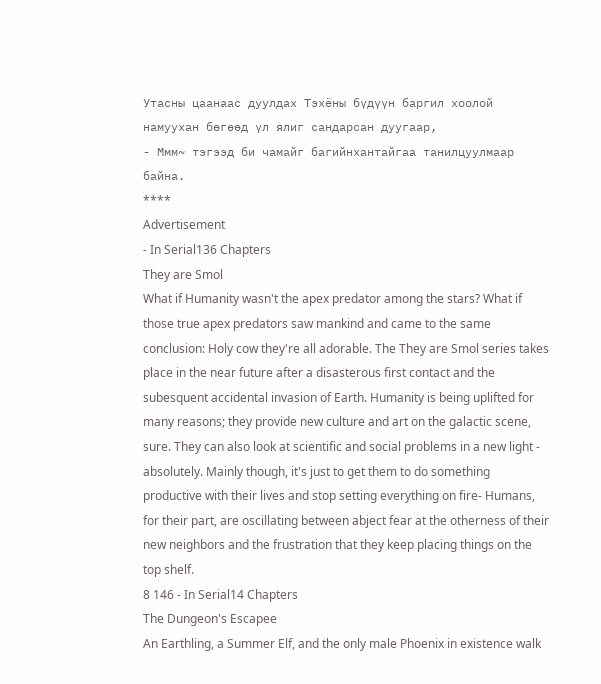Утасны цаанаас дуулдах Тэхёны бүдүүн баргил хоолой намуухан бөгөөд үл ялиг сандарсан дуугаар,
- Ммм~ тэгээд би чамайг багийнхантайгаа танилцуулмаар байна.
****
Advertisement
- In Serial136 Chapters
They are Smol
What if Humanity wasn't the apex predator among the stars? What if those true apex predators saw mankind and came to the same conclusion: Holy cow they're all adorable. The They are Smol series takes place in the near future after a disasterous first contact and the subesquent accidental invasion of Earth. Humanity is being uplifted for many reasons; they provide new culture and art on the galactic scene, sure. They can also look at scientific and social problems in a new light - absolutely. Mainly though, it's just to get them to do something productive with their lives and stop setting everything on fire- Humans, for their part, are oscillating between abject fear at the otherness of their new neighbors and the frustration that they keep placing things on the top shelf.
8 146 - In Serial14 Chapters
The Dungeon's Escapee
An Earthling, a Summer Elf, and the only male Phoenix in existence walk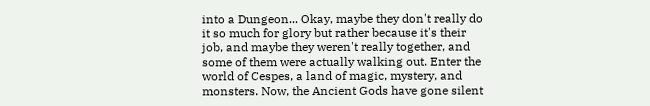into a Dungeon... Okay, maybe they don't really do it so much for glory but rather because it's their job, and maybe they weren't really together, and some of them were actually walking out. Enter the world of Cespes, a land of magic, mystery, and monsters. Now, the Ancient Gods have gone silent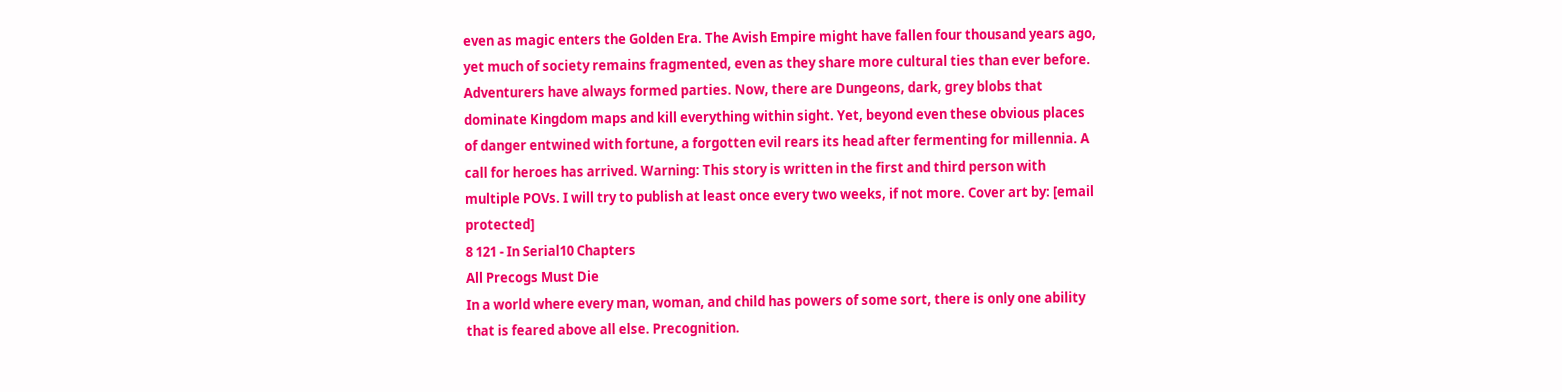even as magic enters the Golden Era. The Avish Empire might have fallen four thousand years ago, yet much of society remains fragmented, even as they share more cultural ties than ever before. Adventurers have always formed parties. Now, there are Dungeons, dark, grey blobs that dominate Kingdom maps and kill everything within sight. Yet, beyond even these obvious places of danger entwined with fortune, a forgotten evil rears its head after fermenting for millennia. A call for heroes has arrived. Warning: This story is written in the first and third person with multiple POVs. I will try to publish at least once every two weeks, if not more. Cover art by: [email protected]
8 121 - In Serial10 Chapters
All Precogs Must Die
In a world where every man, woman, and child has powers of some sort, there is only one ability that is feared above all else. Precognition.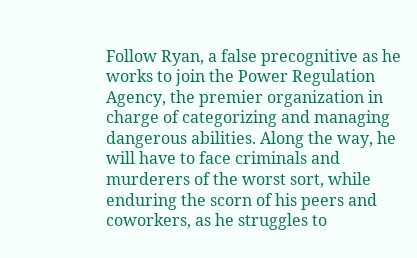Follow Ryan, a false precognitive as he works to join the Power Regulation Agency, the premier organization in charge of categorizing and managing dangerous abilities. Along the way, he will have to face criminals and murderers of the worst sort, while enduring the scorn of his peers and coworkers, as he struggles to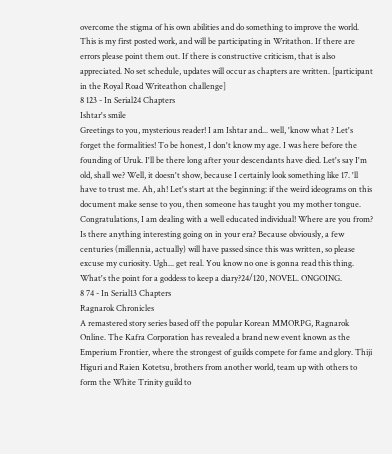overcome the stigma of his own abilities and do something to improve the world. This is my first posted work, and will be participating in Writathon. If there are errors please point them out. If there is constructive criticism, that is also appreciated. No set schedule, updates will occur as chapters are written. [participant in the Royal Road Writeathon challenge]
8 123 - In Serial24 Chapters
Ishtar's smile
Greetings to you, mysterious reader! I am Ishtar and... well, 'know what ? Let's forget the formalities! To be honest, I don't know my age. I was here before the founding of Uruk. I'll be there long after your descendants have died. Let's say I'm old, shall we? Well, it doesn't show, because I certainly look something like 17. 'll have to trust me. Ah, ah! Let's start at the beginning: if the weird ideograms on this document make sense to you, then someone has taught you my mother tongue. Congratulations, I am dealing with a well educated individual! Where are you from? Is there anything interesting going on in your era? Because obviously, a few centuries (millennia, actually) will have passed since this was written, so please excuse my curiosity. Ugh... get real. You know no one is gonna read this thing. What's the point for a goddess to keep a diary?24/120, NOVEL. ONGOING.
8 74 - In Serial13 Chapters
Ragnarok Chronicles
A remastered story series based off the popular Korean MMORPG, Ragnarok Online. The Kafra Corporation has revealed a brand new event known as the Emperium Frontier, where the strongest of guilds compete for fame and glory. Thiji Higuri and Raien Kotetsu, brothers from another world, team up with others to form the White Trinity guild to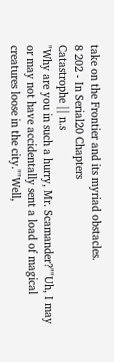take on the Frontier and its myriad obstacles.
8 202 - In Serial20 Chapters
Catastrophe || n.s
"Why are you in such a hurry, Mr. Scamander?""Uh, I may or may not have accidentally sent a load of magical creatures loose in the city.""Well,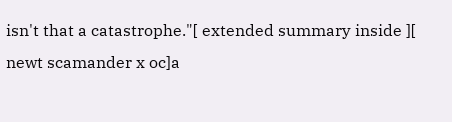isn't that a catastrophe."[ extended summary inside ][ newt scamander x oc]a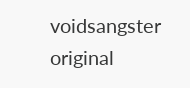voidsangster original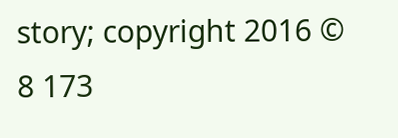story; copyright 2016 ©
8 173